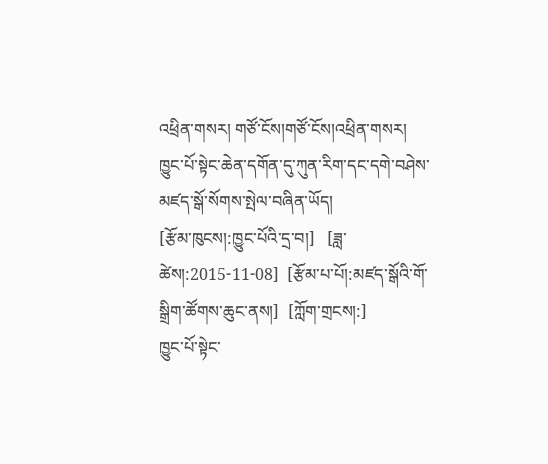འཕྲིན་གསར། གཙོ་ངོས།གཙོ་ངོས།འཕྲིན་གསར།
ཁྱུང་པོ་སྟེང་ཆེན་དགོན་དུ་ཀུན་རིག་དང་དགེ་བཤེས་མཛད་སྒོ་སོགས་སྤེལ་བཞིན་ཡོད།
[རྩོམ་ཁུངས།:ཁྱུང་པོའི་དྲ་བ།]   [ཟླ་ཚེས།:2015-11-08]  [རྩོམ་པ་པོ།:མཛད་སྒོའི་གོ་སྒྲིག་ཚོགས་ཆུང་ནས།]  [ཀློག་གྲངས།:]
ཁྱུང་པོ་སྟེང་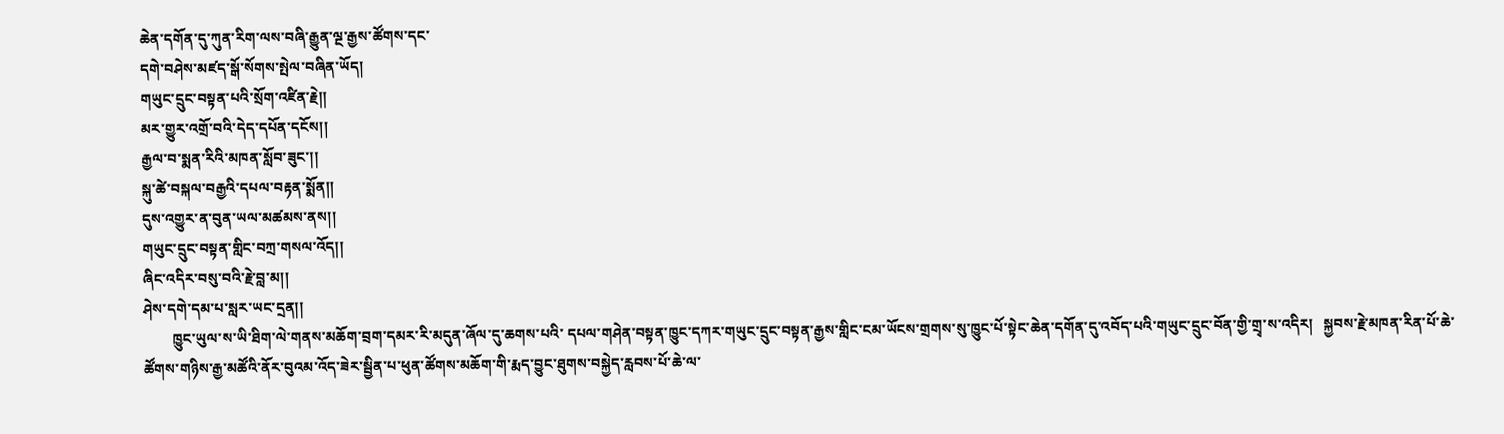ཆེན་དགོན་དུ་ཀུན་རིག་ལས་བཞི་རྒྱུན་ལྔ་རྒྱས་ཚོགས་དང་
དགེ་བཤེས་མཛད་སྒོ་སོགས་སྤེལ་བཞིན་ཡོད།
གཡུང་དྲུང་བསྟན་པའི་སྲོག་འཛིན་རྗེ།།
མར་གྱུར་འགྲོ་བའི་དེད་དཔོན་དངོས།།
རྒྱལ་བ་སྨན་རིའི་མཁན་སློབ་ཟུང་།།
སྐུ་ཚེ་བསྐལ་བརྒྱའི་དཔལ་བརྟན་སྨོན།།
དུས་འགྱུར་ན་བུན་ཡལ་མཚམས་ནས།།
གཡུང་དྲུང་བསྟན་གླིང་བཀྲ་གསལ་འོད།།
ཞིང་འདིར་བསུ་བའི་རྗེ་བླ་མ།།
ཤེས་དགེ་དམ་པ་སླར་ཡང་དྲན།།
        ཁྱུང་ཡུལ་ས་ཡི་ཐིག་ལེ་གནས་མཆོག་བྲག་དམར་རི་མདུན་ཞོལ་དུ་ཆགས་པའི་ དཔལ་གཤེན་བསྟན་ཁྱུང་དཀར་གཡུང་དྲུང་བསྟན་རྒྱས་གླིང་ངམ་ཡོངས་གྲགས་སུ་ཁྱུང་པོ་སྟེང་ཆེན་དགོན་དུ་འབོད་པའི་གཡུང་དྲུང་བོན་གྱི་གྲྭ་ས་འདིར།   སྐྱབས་རྗེ་མཁན་རིན་པོ་ཆེ་ཚོགས་གཉིས་རྒྱ་མཚོའི་ནོར་བུའམ་འོད་ཟེར་སྦྱིན་པ་ཕུན་ཚོགས་མཆོག་གི་རྨད་བྱུང་ཐུགས་བསྐྱེད་རླབས་པོ་ཆེ་ལ་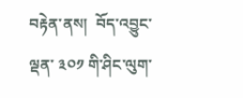བརྟེན་ནས།  བོད་འབྱུང་ལྡན་ ༣༠༡ གི་ཤིང་ལུག་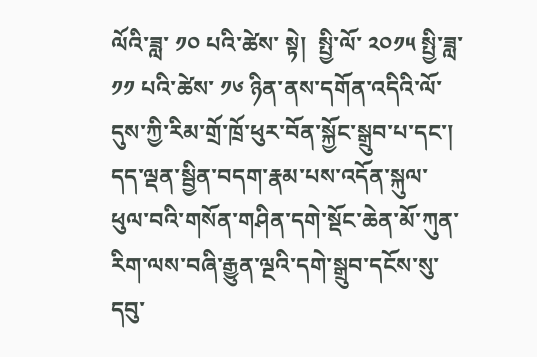ལོའི་ཟླ་ ༡༠ པའི་ཚེས་ སྟེ།  སྤྱི་ལོ་ ༢༠༡༥ སྤྱི་ཟླ་ ༡༡ པའི་ཚེས་ ༡༦ ཉིན་ནས་དགོན་འདིའི་ལོ་དུས་ཀྱི་རིམ་གྲོ་ཁྲོ་ཕུར་བོན་སྐྱོང་སྒྲུབ་པ་དང་།  དད་ལྡན་སྦྱིན་བདག་རྣམ་པས་འདོན་སྐུལ་ཕུལ་བའི་གསོན་གཤིན་དགེ་སྡོང་ཆེན་མོ་ཀུན་རིག་ལས་བཞི་རྒྱུན་ལྔའི་དགེ་སྒྲུབ་དངོས་སུ་དབུ་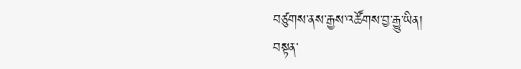བཙུགས་ནས་རྒྱས་འཚོགས་བྱ་རྒྱུ་ཡིན།
བསྟན་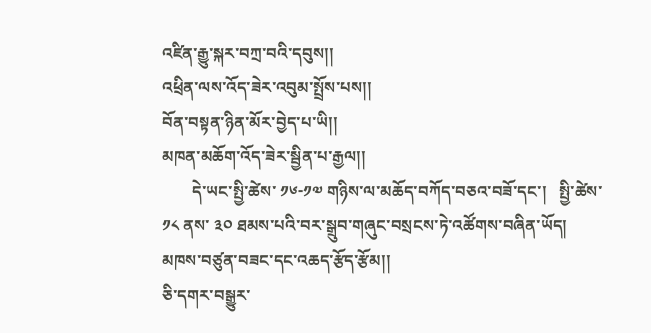འཛིན་རྒྱུ་སྐར་བཀྲ་བའི་དབུས།།
འཕྲིན་ལས་འོད་ཟེར་འབུམ་སྤྲོས་པས།།
བོན་བསྟན་ཉིན་མོར་བྱེད་པ་ཡི།།
མཁན་མཆོག་འོད་ཟེར་སྦྱིན་པ་རྒྱལ།།
       དེ་ཡང་སྤྱི་ཚེས་ ༡༦-༡༧ གཉིས་ལ་མཆོད་བཀོད་བཅའ་བཟོ་དང་།   སྤྱི་ཚེས་ ༡༨ ནས་ ༣༠ ཐམས་པའི་བར་སྒྲུབ་གཞུང་བསྲངས་ཏེ་འཚོགས་བཞིན་ཡོད།
མཁས་བཙུན་བཟང་དང་འཆད་རྩོད་རྩོམ།།
ཅི་དགར་བསྒྱུར་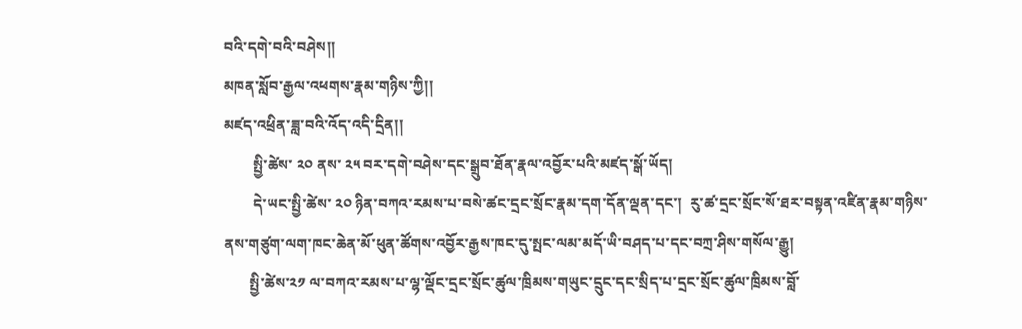བའི་དགེ་བའི་བཤེས།།
མཁན་སློབ་རྒྱལ་འཕགས་རྣམ་གཉིས་ཀྱི།།
མཛད་འཕྲིན་ཟླ་བའི་འོད་འདི་དྲིན།།
        སྤྱི་ཚེས་ ༢༠ ནས་ ༢༥ བར་དགེ་བཤེས་དང་སྒྲུབ་ཐོན་རྣལ་འབྱོར་པའི་མཛད་སྒོ་ཡོད།
        དེ་ཡང་སྤྱི་ཚེས་ ༢༠ ཉིན་བཀའ་རམས་པ་བསེ་ཚང་དྲང་སྲོང་རྣམ་དག་དོན་ལྡན་དང་།  རུ་ཚ་དྲང་སྲོང་སོ་ཐར་བསྟན་འཛིན་རྣམ་གཉིས་ནས་གཙུག་ལག་ཁང་ཆེན་མོ་ཕུན་ཚོགས་འབྱོར་རྒྱས་ཁང་དུ་སྤང་ལམ་མདོ་ཡི་བཤད་པ་དང་བཀྲ་ཤིས་གསོལ་རྒྱུ།
       སྤྱི་ཚེས་༢༡ ལ་བཀའ་རམས་པ་ལྷ་ལྡོང་དྲང་སྲོང་ཚུལ་ཁྲིམས་གཡུང་དྲུང་དང་སྲིད་པ་དྲང་སྲོང་ཚུལ་ཁྲིམས་བློ་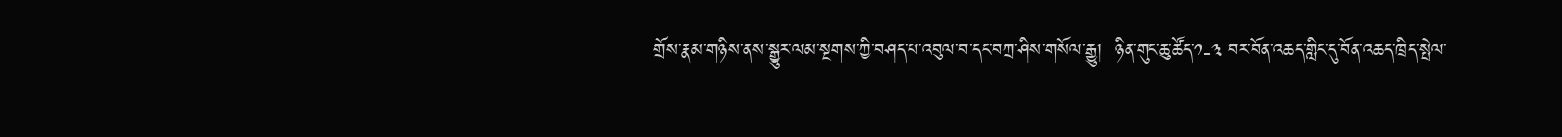གྲོས་རྣམ་གཉིས་ནས་སྒྱུར་ལམ་སྔགས་ཀྱི་བཤད་པ་འབུལ་བ་དང་བཀྲ་ཤིས་གསོལ་རྒྱུ།  ཉིན་གུང་ཆུ་ཚོད་༡-༣ བར་བོན་འཆད་གླིང་དུ་བོན་འཆད་ཁྲིད་སྤེལ་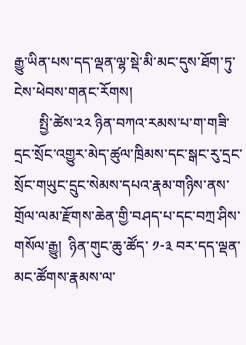རྒྱུ་ཡིན་པས་དད་ལྡན་ལྷ་སྡེ་མི་མང་དུས་ཐོག་ཏུ་ངེས་ཕེབས་གནང་རོགས།
       སྤྱི་ཚེས་༢༢ ཉིན་བཀའ་རམས་པ་ག་གཟི་དྲང་སྲོང་འགྱུར་མེད་ཚུལ་ཁྲིམས་དང་སྒང་རུ་དྲང་སྲོང་གཡུང་དྲུང་སེམས་དཔའ་རྣམ་གཉིས་ནས་གྲོལ་ལམ་རྫོགས་ཆེན་གྱི་བཤད་པ་དང་བཀྲ་ཤིས་གསོལ་རྒྱུ།  ཉིན་གུང་ཆུ་ཚོད་ ༡-༣ བར་དད་ལྡན་མང་ཚོགས་རྣམས་ལ་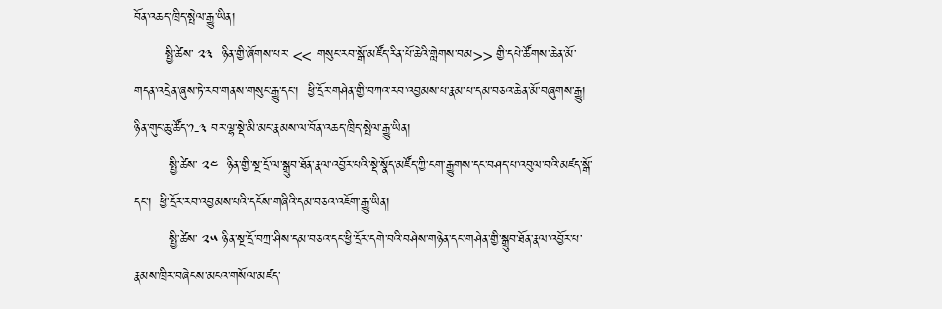བོན་འཆད་ཁྲིད་སྤེལ་རྒྱུ་ཡིན།
       སྤྱི་ཚེས་ ༢༣  ཉིན་གྱི་ཞོགས་པར་ << གསུང་རབ་སྒོ་མཛོད་རིན་པོ་ཆེའི་གླེགས་བམ>> གྱི་དཔེ་ཚོགས་ཆེན་མོ་གདན་འདྲེན་ཞུས་ཏེ་རབ་གནས་གསུང་རྒྱུ་དང་།  ཕྱི་དྲོར་གཤེན་གྱི་བཀའ་རབ་འབྱམས་པ་རྣམ་པ་དམ་བཅའ་ཆེན་མོ་བཞུགས་རྒྱུ། ཉིན་གུང་ཆུ་ཚོད་༡-༣ བར་ལྷ་སྡེ་མི་མང་རྣམས་ལ་བོན་འཆད་ཁྲིད་སྤེལ་རྒྱུ་ཡིན།
        སྤྱི་ཚེས་ ༢༤  ཉིན་གྱི་སྔ་དྲོ་ལ་སྒྲུབ་ཐོན་རྣལ་འབྱོར་པའི་སྡེ་སྣོད་མཛོད་ཀྱི་ངག་རྒྱུགས་དང་བཤད་པ་འབུལ་བའི་མཛད་སྒོ་དང་།  ཕྱི་དྲོར་རབ་འབྱམས་པའི་དངོས་གཞིའི་དམ་བཅའ་འཇོག་རྒྱུ་ཡིན།
        སྤྱི་ཚེས་ ༢༥ ཉིན་སྔ་དྲོ་བཀྲ་ཤིས་དམ་བཅའ་དང་ཕྱི་དྲོར་དགེ་བའི་བཤེས་གཉེན་དང་གཤེན་གྱི་སྒྲུབ་ཐོན་རྣལ་འབྱོར་པ་རྣམས་ཁྲིར་བཞེངས་མངའ་གསོལ་མཛད་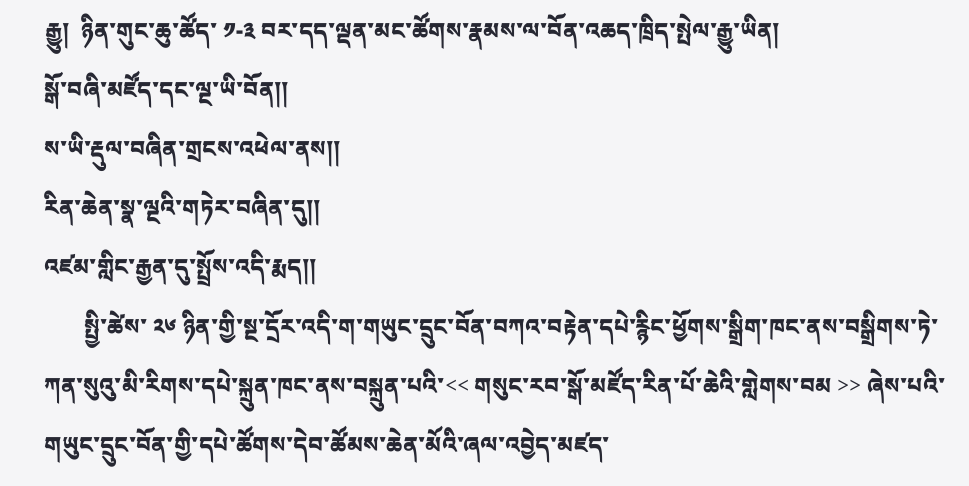རྒྱུ།  ཉིན་གུང་ཆུ་ཚོད་ ༡-༣ བར་དད་ལྡན་མང་ཚོགས་རྣམས་ལ་བོན་འཆད་ཁྲིད་སྤེལ་རྒྱུ་ཡིན།
སྒོ་བཞི་མཛོད་དང་ལྔ་ཡི་བོན།།
ས་ཡི་རྡུལ་བཞིན་གྲངས་འཕེལ་ནས།།
རིན་ཆེན་སྣ་ལྔའི་གཏེར་བཞིན་དུ།།
འཛམ་གླིང་རྒྱན་དུ་སྤྲོས་འདི་རྨད།།
       སྤྱི་ཚེས་ ༢༦ ཉིན་གྱི་སྔ་དྲོར་འདི་ག་གཡུང་དྲུང་བོན་བཀའ་བརྟེན་དཔེ་རྙིང་ཕྱོགས་སྒྲིག་ཁང་ནས་བསྒྲིགས་ཏེ་ཀན་སུའུ་མི་རིགས་དཔེ་སྐྲུན་ཁང་ནས་བསྐྲུན་པའི་<< གསུང་རབ་སྒོ་མཛོད་རིན་པོ་ཆེའི་གླེགས་བམ >> ཞེས་པའི་གཡུང་དྲུང་བོན་གྱི་དཔེ་ཚོགས་དེབ་ཚོམས་ཆེན་མོའི་ཞལ་འབྱེད་མཛད་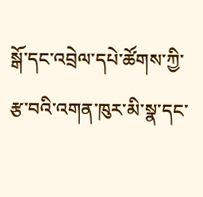སྒོ་དང་འབྲེལ་དཔེ་ཚོགས་ཀྱི་རྩ་བའི་འགན་ཁུར་མི་སྣ་དང་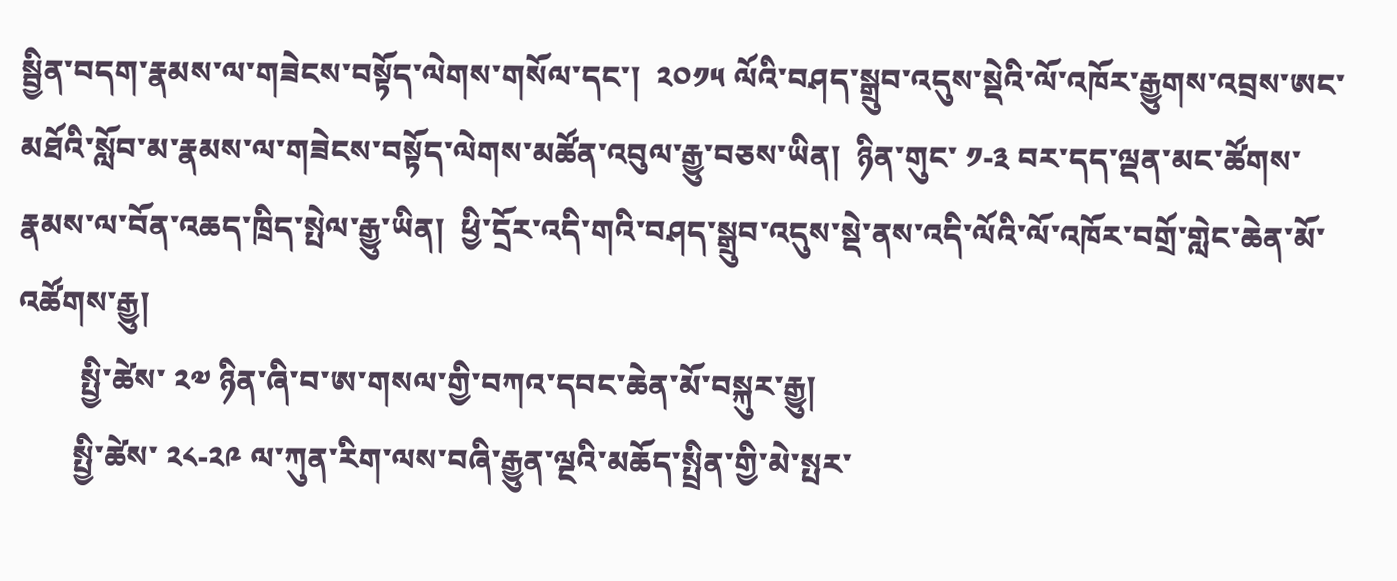སྦྱིན་བདག་རྣམས་ལ་གཟེངས་བསྟོད་ལེགས་གསོལ་དང་།  ༢༠༡༥ ལོའི་བཤད་སྒྲུབ་འདུས་སྡེའི་ལོ་འཁོར་རྒྱུགས་འབྲས་ཨང་མཐོའི་སློབ་མ་རྣམས་ལ་གཟེངས་བསྟོད་ལེགས་མཚོན་འབུལ་རྒྱུ་བཅས་ཡིན།  ཉིན་གུང་ ༡-༣ བར་དད་ལྡན་མང་ཚོགས་རྣམས་ལ་བོན་འཆད་ཁྲིད་སྤེལ་རྒྱུ་ཡིན།  ཕྱི་དྲོར་འདི་གའི་བཤད་སྒྲུབ་འདུས་སྡེ་ནས་འདི་ལོའི་ལོ་འཁོར་བགྲོ་གླེང་ཆེན་མོ་འཚོགས་རྒྱུ།
        སྤྱི་ཚེས་ ༢༧ ཉིན་ཞི་བ་ཨ་གསལ་གྱི་བཀའ་དབང་ཆེན་མོ་བསྐུར་རྒྱུ།
       སྤྱི་ཚེས་ ༢༨-༢༩ ལ་ཀུན་རིག་ལས་བཞི་རྒྱུན་ལྔའི་མཆོད་སྤྲིན་གྱི་མེ་སྤར་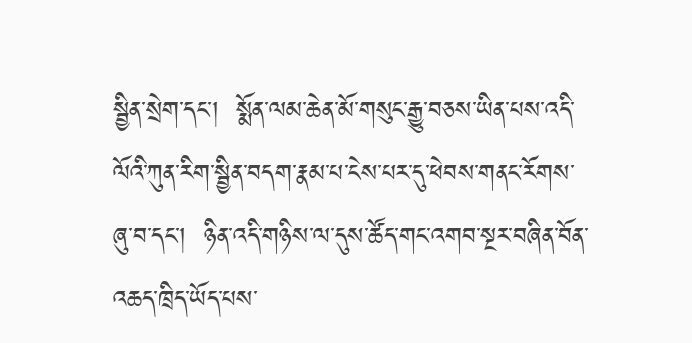སྦྱིན་སྲེག་དང་།  སྨོན་ལམ་ཆེན་མོ་གསུང་རྒྱུ་བཅས་ཡིན་པས་འདི་ལོའི་ཀུན་རིག་སྦྱིན་བདག་རྣམ་པ་ངེས་པར་དུ་ཕེབས་གནང་རོགས་ཞུ་བ་དང་།  ཉིན་འདི་གཉིས་ལ་དུས་ཚོད་གང་འགབ་སྔར་བཞིན་བོན་འཆད་ཁྲིད་ཡོད་པས་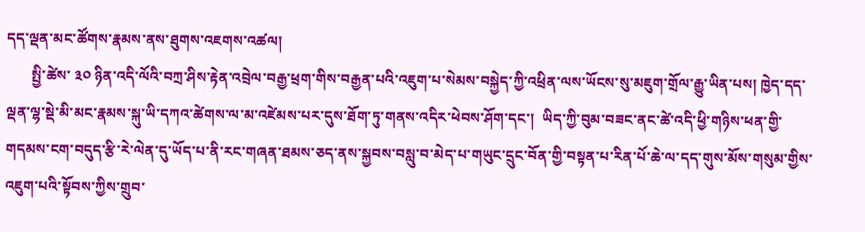དད་ལྡན་མང་ཚོགས་རྣམས་ནས་ཐུགས་འཇགས་འཚལ།
       སྤྱི་ཚེས་ ༣༠ ཉིན་འདི་ལོའི་བཀྲ་ཤིས་རྟེན་འབྲེལ་བརྒྱ་ཕྲག་གིས་བརྒྱན་པའི་འཇུག་པ་སེམས་བསྐྱེད་ཀྱི་འཕྲིན་ལས་ཡོངས་སུ་མཇུག་གྲོལ་རྒྱུ་ཡིན་པས། ཁྱེད་དད་ལྡན་ལྷ་སྡེ་མི་མང་རྣམས་སྐུ་ཡི་དཀའ་ཚེགས་ལ་མ་འཛེམས་པར་དུས་ཐོག་ཏུ་གནས་འདིར་ཕེབས་ཤོག་དང་།  ཡིད་ཀྱི་བུམ་བཟང་ནང་ཚེ་འདི་ཕྱི་གཉིས་ཕན་གྱི་གདམས་ངག་བདུད་རྩི་རེ་ལེན་དུ་ཡོད་པ་ནི་རང་གཞན་ཐམས་ཅད་ནས་སྐྱབས་བསླུ་བ་མེད་པ་གཡུང་དྲུང་བོན་གྱི་བསྟན་པ་རིན་པོ་ཆེ་ལ་དད་གུས་མོས་གསུམ་གྱིས་འཇུག་པའི་སྟོབས་ཀྱིས་གྲུབ་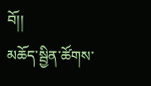བོ།།
མཆོད་སྦྱིན་ཚོགས་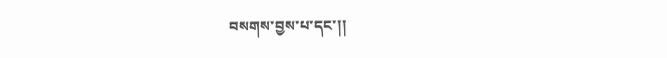བསགས་བྱས་པ་དང་།།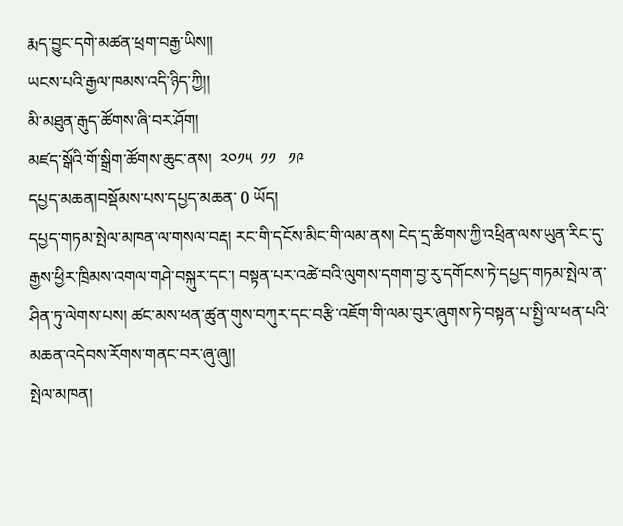རྨད་བྱུང་དགེ་མཚན་ཕྲག་བརྒྱ་ཡིས།།
ཡངས་པའི་རྒྱལ་ཁམས་འདི་ཉིད་ཀྱི།།
མི་མཐུན་རྒུད་ཚོགས་ཞི་བར་ཤོག།
མཛད་སྒོའི་གོ་སྒྲིག་ཚོགས་ཆུང་ནས།  ༢༠༡༥  ༡༡   ༡༩
དཔྱད་མཆན།བསྡོམས་པས་དཔྱད་མཆན་ 0 ཡོད།
དཔྱད་གཏམ་སྤེལ་མཁན་ལ་གསལ་བརྡ། རང་གི་དངོས་མིང་གི་ལམ་ནས། ངེད་དྲ་ཚིགས་ཀྱི་འཕྲིན་ལས་ཡུན་རིང་དུ་རྒྱས་ཕྱིར་ཁྲིམས་འགལ་གཤེ་བསྐུར་དང་། བསྟན་པར་འཚེ་བའི་ལུགས་དགག་བྱ་རུ་དགོངས་ཏེ་དཔྱད་གཏམ་སྤེལ་ན་ཤིན་ཏུ་ལེགས་པས། ཚང་མས་ཕན་ཚུན་གུས་བཀུར་དང་བརྩི་འཇོག་གི་ལམ་བུར་ཞུགས་ཏེ་བསྟན་པ་སྤྱི་ལ་ཕན་པའི་མཆན་འདེབས་རོགས་གནང་བར་ཞུ་ཞུ།།
སྤེལ་མཁན།